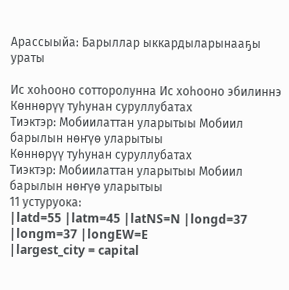Арассыыйа: Барыллар ыккардыларынааҕы ураты

Ис хоһооно сотторолунна Ис хоһооно эбилиннэ
Көннөрүү туһунан суруллубатах
Тиэктэр: Мобиилаттан уларытыы Мобиил барылын нөҥүө уларытыы
Көннөрүү туһунан суруллубатах
Тиэктэр: Мобиилаттан уларытыы Мобиил барылын нөҥүө уларытыы
11 устуруока:
|latd=55 |latm=45 |latNS=N |longd=37 |longm=37 |longEW=E
|largest_city = capital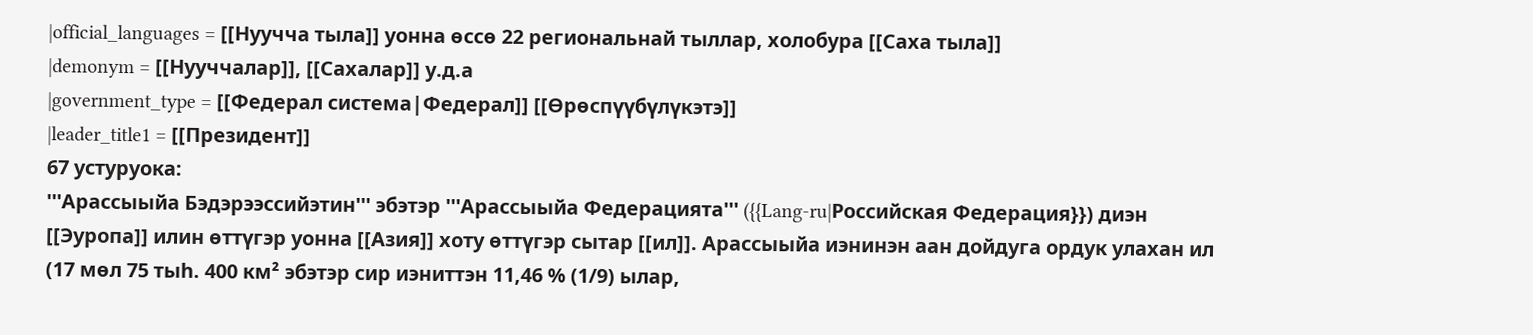|official_languages = [[Нуучча тыла]] уонна өссө 22 региональнай тыллар, холобура [[Саха тыла]]
|demonym = [[Нууччалар]], [[Сахалар]] у.д.а
|government_type = [[Федерал система|Федерал]] [[Өрөспүүбүлүкэтэ]]
|leader_title1 = [[Президент]]
67 устуруока:
'''Арассыыйа Бэдэрээссийэтин''' эбэтэр '''Арассыыйа Федерацията''' ({{Lang-ru|Российская Федерация}}) диэн [[Эуропа]] илин өттүгэр уонна [[Азия]] хоту өттүгэр сытар [[ил]]. Арассыыйа иэнинэн аан дойдуга ордук улахан ил (17 мөл 75 тыһ. 400 км² эбэтэр сир иэниттэн 11,46 % (1/9) ылар,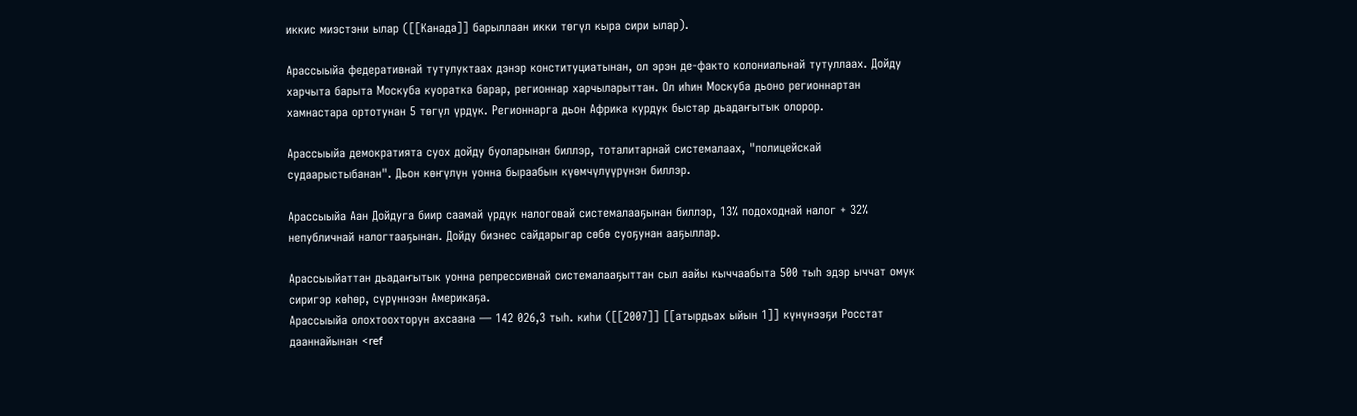иккис миэстэни ылар ([[Канада]] барыллаан икки төгүл кыра сири ылар).

Арассыыйа федеративнай тутулуктаах дэнэр конституциатынан, ол эрэн де-факто колониальнай тутуллаах. Дойду харчыта барыта Москуба куоратка барар, регионнар харчыларыттан. Ол иһин Москуба дьоно регионнартан хамнастара ортотунан 5 төгүл үрдүк. Регионнарга дьон Африка курдук быстар дьадаҥытык олорор.

Арассыыйа демократията суох дойду буоларынан биллэр, тоталитарнай системалаах, "полицейскай судаарыстыбанан". Дьон көҥүлүн уонна быраабын күөмчүлүүрүнэн биллэр.

Арассыыйа Аан Дойдуга биир саамай үрдүк налоговай системалааҕынан биллэр, 13% подоходнай налог + 32% непубличнай налогтааҕынан. Дойду бизнес сайдарыгар сөбө суоҕунан ааҕыллар.

Арассыыйаттан дьадаҥытык уонна репрессивнай системалааҕыттан сыл аайы кыччаабыта 500 тыһ эдэр ыччат омук сиригэр көһөр, сүрүннээн Америкаҕа.
Арассыыйа олохтоохторун ахсаана — 142 026,3 тыһ. киһи ([[2007]] [[атырдьах ыйын 1]] күнүнээҕи Росстат дааннайынан <ref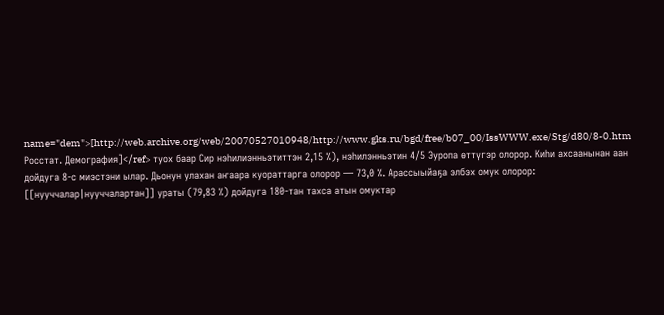name="dem">[http://web.archive.org/web/20070527010948/http://www.gks.ru/bgd/free/b07_00/IssWWW.exe/Stg/d80/8-0.htm Росстат. Демография]</ref> туох баар Сир нэһилиэнньэтиттэн 2,15 %), нэһилэнньэтин 4/5 Эуропа өттүгэр олорор. Киһи ахсаанынан аан дойдуга 8-с миэстэни ылар. Дьонун улахан аҥаара куораттарга олорор — 73,0 %. Арассыыйаҕа элбэх омук олорор: [[нууччалар|нууччалартан]] ураты (79,83 %) дойдуга 180-тан тахса атын омуктар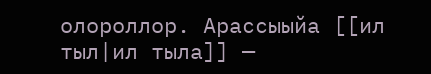олороллор. Арассыыйа [[ил тыл|ил тыла]] —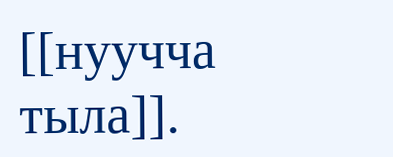[[нуучча тыла]].